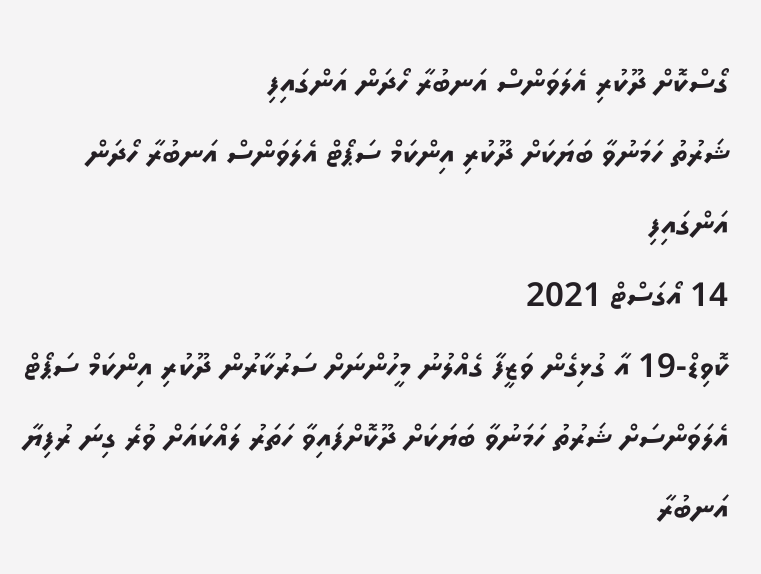ގޯސްކޮށް ދޫކުރި އެލަވަންސް އަނބުރާ ހޯދަން އަންގައިފި
ޝަރުތު ހަމަނުވާ ބަޔަކަށް ދޫކުރި އިންކަމް ސަޕޯޓް އެލަވަންސް އަނބުރާ ހޯދަން އަންގައިފި
14 އޯގަސްޓް 2021
ކޮވިޑް-19 އާ ގުޅިގެން ވަޒީފާ ގެއްލުނު މީހުންނަށް ސަރުކާރުން ދޫކުރި އިންކަމް ސަޕޯޓް އެލަވަންސަށް ޝަރުތު ހަމަނުވާ ބަޔަކަށް ދޫކޮށްފައިވާ ހަތަރު ލައްކައަށް ވުރެ ގިނަ ރުފިޔާ އަނބުރާ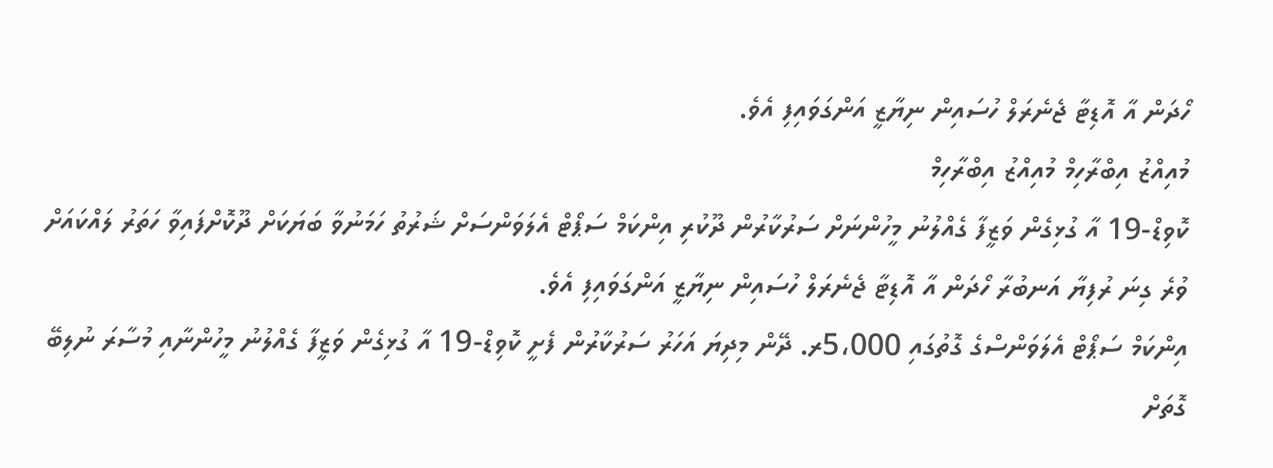ހޯދަން އާ އޮޑިޓާ ޖެނެރަލް ހުސައިން ނިޔާޒީ އަންގަވައިފި އެވެ.
މުއިއްޒު އިބްރާހިމް މުއިއްޒު އިބްރާހިމް
ކޮވިޑް-19 އާ ގުޅިގެން ވަޒީފާ ގެއްލުނު މީހުންނަށް ސަރުކާރުން ދޫކުރި އިންކަމް ސަޕޯޓް އެލަވަންސަށް ޝަރުތު ހަމަނުވާ ބަޔަކަށް ދޫކޮށްފައިވާ ހަތަރު ލައްކައަށް ވުރެ ގިނަ ރުފިޔާ އަނބުރާ ހޯދަން އާ އޮޑިޓާ ޖެނެރަލް ހުސައިން ނިޔާޒީ އަންގަވައިފި އެވެ.
އިންކަމް ސަޕޯޓް އެލަވަންސްގެ ގޮތުގައި 5،000ރ. ދޭން މިދިޔަ އަހަރު ސަރުކާރުން ފެށީ ކޮވިޑް-19 އާ ގުޅިގެން ވަޒީފާ ގެއްލުނު މީހުންނާއި މުސާރަ ނުލިބޭ ގޮތަށް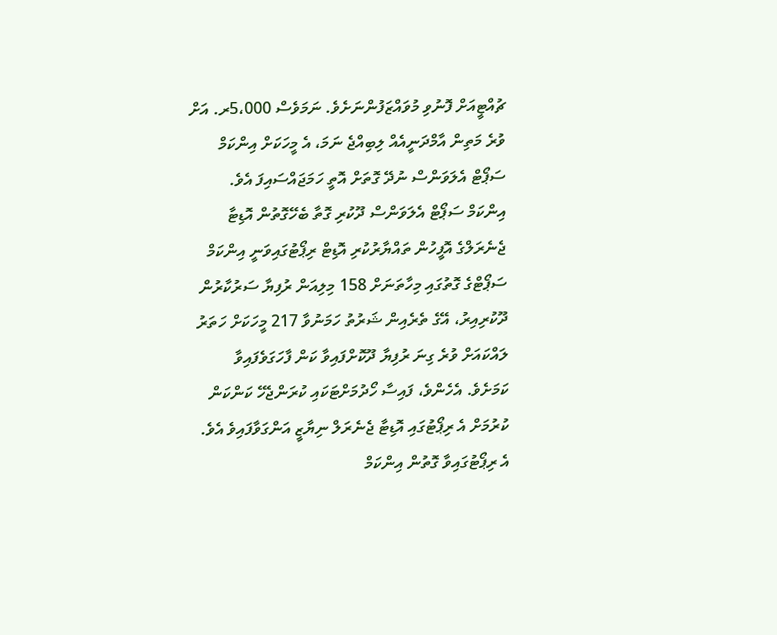ޗުއްޓީއަށް ފޮނުވި މުވައްޒަފުންނަށެވެ. ނަމަވެސް 5،000ރ. އަށް ވުރެ މަތިން އާމްދަނީއެއް ލިބިއްޖެ ނަމަ، އެ މީހަކަށް އިންކަމް ސަޕޯޓް އެލަވަންސް ނުދޭ ގޮތަށް އޮތީ ހަމަޖައްސައިފަ އެވެ.
އިންކަމް ސަޕޯޓް އެލަވަންސް ދޫކުރި ގޮތާ ބެހޭގޮތުން އޮޑިޓާ ޖެނެރަލްގެ އޮފީހުން ތައްޔާރުކުރި އޮޑިޓް ރިޕޯޓުގައިވަނީ އިންކަމް ސަޕޯޓްގެ ގޮތުގައި މިހާތަނަށް 158 މިލިއަން ރުފިޔާ ސަރުކާރުން ދޫކުރިއިރު، އޭގެ ތެރެއިން ޝަރުތު ހަމަނުވާ 217 މީހަކަށް ހަތަރު ލައްކައަށް ވުރެ ގިނަ ރުފިޔާ ދޫކޮށްފައިވާ ކަން ފާހަގަވެފައިވާ ކަމަށެވެ. އެހެންވެ، ފައިސާ ހޯދުމަށްޓަކައި ކުރަންޖެހޭ ކަންކަން ކުރުމަށް އެ ރިޕޯޓުގައި އޮޑިޓާ ޖެނެރަލް ނިޔާޒީ އަންގަވާފައިވެ އެވެ.
އެ ރިޕޯޓުގައިވާ ގޮތުން އިންކަމް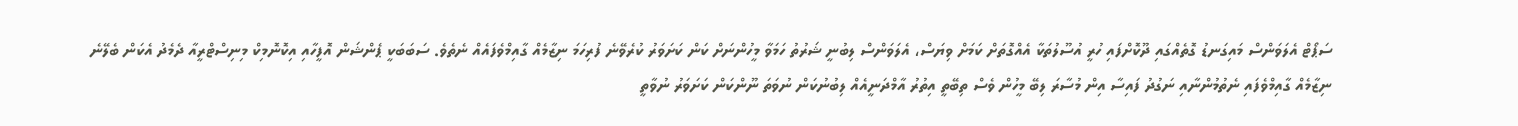ސަޕޯޓް އެލަވަންސް މައިގަނޑު ގޮތެއްގައި ދޫކޮށްފައި ހުރީ އުސޫލުތަކާ އެއްގޮތަށް ކަމަށް ވިޔަސް، އެލަވަންސް ލިބުނީ ޝަރުތު ހަމަވާ މީހުންނަށް ކަން ކަށަވަރު ކުރެވޭނެ ފުރިހަމަ ނިޒާމެއް ގާއިމްވެފައެއް ނެތެވެ. ސަބަބަކީ ޕެންޝަން އޮފީހާއި އިކޮނޮމިކް މިނިސްޓްރީއާ ދެމެދު އެކަން ބެލޭނެ ނިޒާމެއް ގާއިމްވެފައި ނެތުމުންނާއި ނަގުދު ފައިސާ އިން މުސާރަ ލިބޭ މީހުން ވެސް ތިބޭތީ އިތުރު އާމްދަނީއެއް ލިބުނުކަން ނުވަތަ ނޫންކަން ކަށަވަރު ނުވާތީ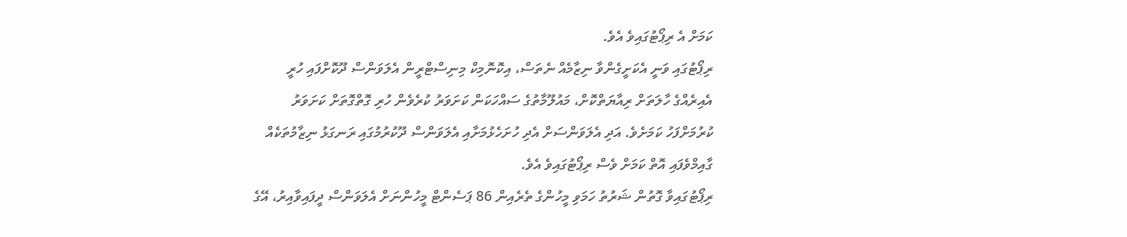ކަމަށް އެ ރިޕޯޓުގައިވެ އެވެ.
ރިޕޯޓުގައި ވަނީ އެކަށީގެންވާ ނިޒާމެއް ނެތަސް، އިކޮނޮމިކް މިނިސްޓްރީން އެލަވަންސް ދޫކޮށްފައި ހުރީ އެއިރެއްގެ ހާލަތަށް ރިއާޔަތްކޮށް، މައުލޫމާތުގެ ސައްހަކަން ކަށަވަރު ކުރެވެން ހުރި ގޮތްގޮތަށް ކަށަވަރު ކުރުމަށްފަހު ކަމަށެވެ. އަދި އެލަވަންސަށް އެދި ހުށަހެޅުމަށާއި އެލަވަންސް ދޫކުރުމުގައި ރަނގަޅު ނިޒާމުތަކެއް ގާއިމްވެފައި އޮތް ކަމަށް ވެސް ރިޕޯޓުގައިވެ އެވެ.
ރިޕޯޓުގައިވާ ގޮތުން ޝަރުތު ހަމަވި މީހުންގެ ތެރެއިން 86 ޕަސެންޓް މީހުންނަށް އެލަވަންސް ދީފައިވާއިރު، އޭގެ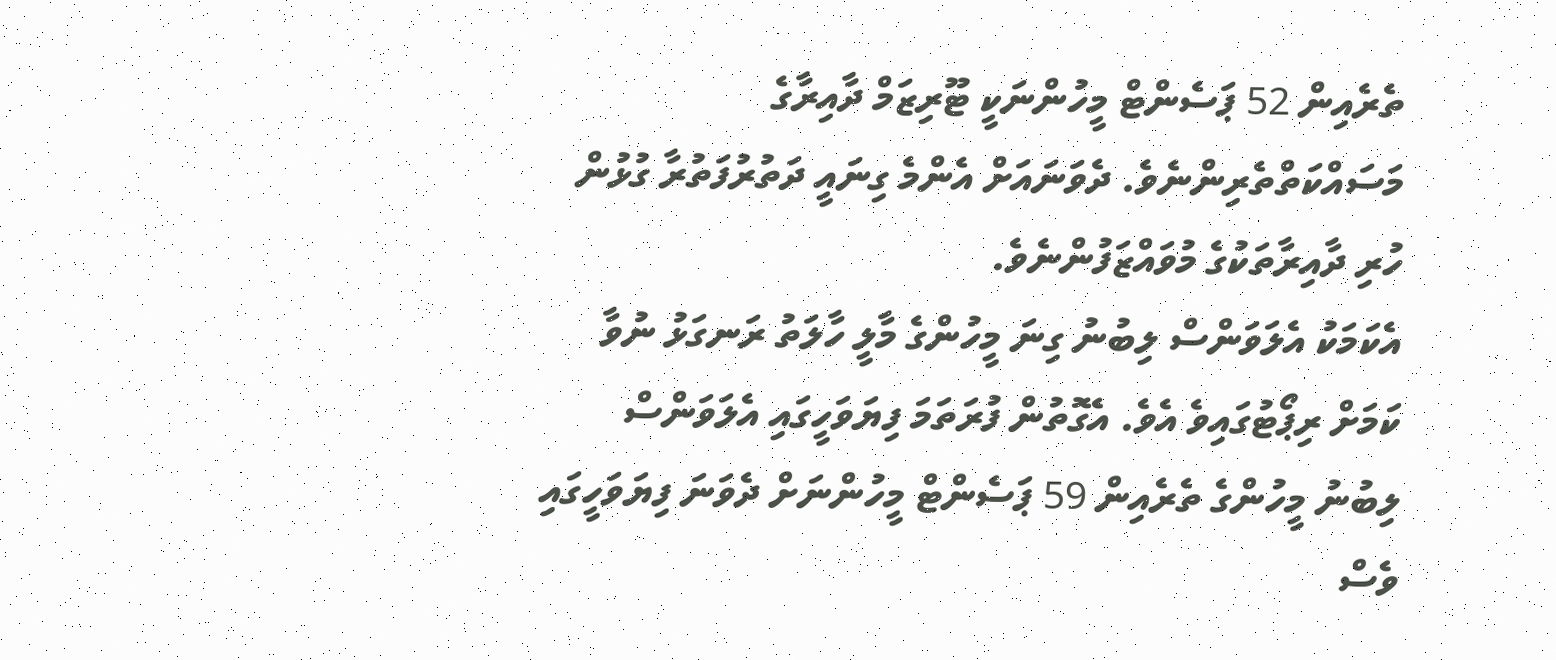ތެރެއިން 52 ޕަސެންޓް މީހުންނަކީ ޓޫރިޒަމް ދާއިރާގެ މަސައްކަތްތެރިންނެވެ. ދެވަނައަށް އެންމެ ގިނައީ ދަތުރުފަތުރާ ގުޅުން ހުރި ދާއިރާތަކުގެ މުވައްޒަފުންނެވެ.
އެކަމަކު އެލަވަންސް ލިބުނު ގިނަ މީހުންގެ މާލީ ހާލަތު ރަނގަޅު ނުވާ ކަމަށް ރިޕޯޓުގައިވެ އެވެ. އެގޮތުން ފުރަތަމަ ފިޔަވަހީގައި އެލަވަންސް ލިބުނު މީހުންގެ ތެރެއިން 59 ޕަސެންޓް މީހުންނަށް ދެވަނަ ފިޔަވަހީގައި ވެސް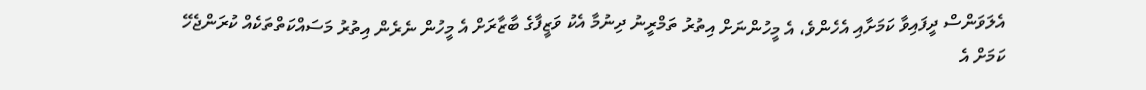އެލަވަންސް ދީފައިވާ ކަމަށާއި އެހެންވެ، އެ މީހުންނަށް އިތުރު ތަމްރީނު ދިނުމާ އެކު ވަޒީފާގެ ބާޒާރަށް އެ މީހުން ނެރެން އިތުރު މަސައްކަތްތަކެއް ކުރަންޖެހޭ ކަމަށް އެ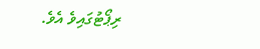ރިޕޯޓުގައިވެ އެވެ.